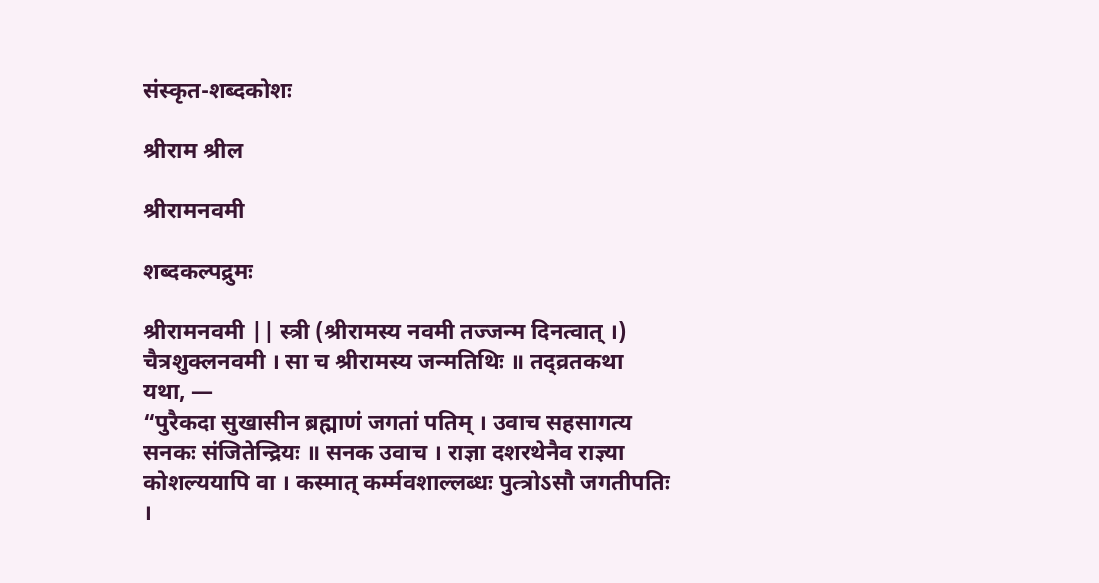संस्कृत-शब्दकोशः

श्रीराम श्रील

श्रीरामनवमी

शब्दकल्पद्रुमः

श्रीरामनवमी || स्त्री (श्रीरामस्य नवमी तज्जन्म दिनत्वात् ।)
चैत्रशुक्लनवमी । सा च श्रीरामस्य जन्मतिथिः ॥ तद्व्रतकथा यथा, —
“पुरैकदा सुखासीन ब्रह्माणं जगतां पतिम् । उवाच सहसागत्य सनकः संजितेन्द्रियः ॥ सनक उवाच । राज्ञा दशरथेनैव राज्ञ्या कोशल्ययापि वा । कस्मात् कर्म्मवशाल्लब्धः पुत्त्रोऽसौ जगतीपतिः ।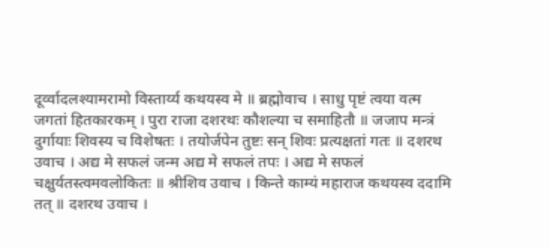दूर्व्वादलश्यामरामो विस्तार्य्य कथयस्व मे ॥ ब्रह्मोवाच । साधु पृष्टं त्वया वत्म जगतां हितकारकम् । पुरा राजा दशरथः कौशल्या च समाहितौ ॥ जजाप मन्त्रं दुर्गायाः शिवस्य च विशेषतः । तयोर्जपेन तुष्टः सन् शिवः प्रत्यक्षतां गतः ॥ दशरथ उवाच । अद्य मे सफलं जन्म अद्य मे सफलं तपः । अद्य मे सफलं चक्षुर्यतस्त्वमवलोकितः ॥ श्रीशिव उवाच । किन्ते काम्यं महाराज कथयस्व ददामि तत् ॥ दशरथ उवाच ।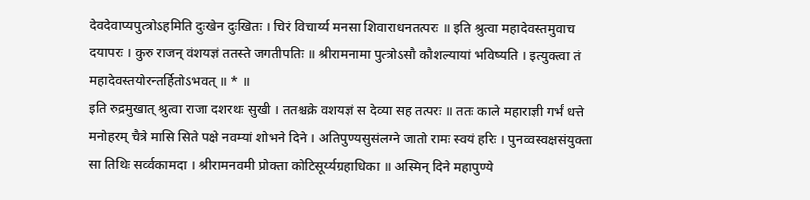देवदेवाप्यपुत्त्रोऽहमिति दुःखेन दुःखितः । चिरं विचार्य्य मनसा शिवाराधनतत्परः ॥ इति श्रुत्वा महादेवस्तमुवाच दयापरः । कुरु राजन् वंशयज्ञं ततस्ते जगतीपतिः ॥ श्रीरामनामा पुत्त्रोऽसौ कौशल्यायां भविष्यति । इत्युक्त्वा तं महादेवस्तयोरन्तर्हितोऽभवत् ॥ * ॥
इति रुद्रमुखात् श्रुत्वा राजा दशरथः सुखी । ततश्चक्रे वशयज्ञं स देव्या सह तत्परः ॥ ततः काले महाराज्ञी गर्भं धत्ते मनोहरम् चैत्रे मासि सिते पक्षे नवम्यां शोभने दिने । अतिपुण्यसुसंलग्ने जातो रामः स्वयं हरिः । पुनव्वस्वक्षसंयुक्ता सा तिथिः सर्व्वकामदा । श्रीरामनवमी प्रोक्ता कोटिसूर्य्यग्रहाधिका ॥ अस्मिन् दिने महापुण्ये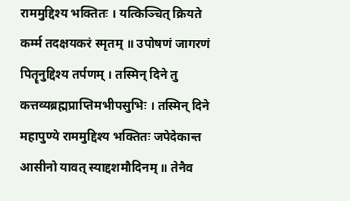राममुद्दिश्य भक्तितः । यत्किञ्चित् क्रियते कर्म्म तदक्षयकरं स्मृतम् ॥ उपोषणं जागरणं पितॄनुद्दिश्य तर्पणम् । तस्मिन् दिने तु कत्तव्यब्रह्मप्राप्तिमभीपसुभिः । तस्मिन् दिने महापुण्ये राममुद्दिश्य भक्तितः जपेदेकान्त आसीनो यावत् स्याद्दशमौदिनम् ॥ तेनैव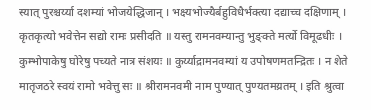स्यात् पुरश्चर्य्या दशम्यां भोजयेद्धिजान् । भक्ष्यभोज्यैर्बहुविधैर्भक्त्या दद्याच्च दक्षिणाम् । कृतकृत्यो भवेत्तेन सद्यो रामः प्रसीदति ॥ यस्तु रामनवम्यान्तु भुङ्क्ते मर्त्यो विमूढधीः । कुम्भोपाकेषु घोरेषु पच्यते नात्र संशयः ॥ कुर्य्याद्रामनवम्यां य उपोषणमतन्द्रितः । न शेते मातृजठरे स्वयं रामो भवेत्तु सः ॥ श्रीरामनवमी नाम पुण्यात् पुण्यतमय्रतम् । इति श्रुत्वा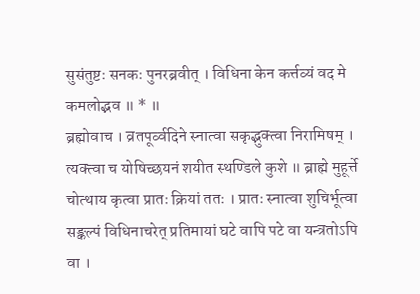सुसंतुष्टः सनकः पुनरब्रवीत् । विधिना केन कर्त्तव्यं वद मे कमलोद्भव ॥ * ॥
ब्रह्मोवाच । व्रतपूर्व्वदिने स्नात्वा सकृद्भुक्त्वा निरामिषम् । त्यक्त्वा च योषिच्छयनं शयीत स्थण्डिले कुशे ॥ ब्राह्मे मुहूर्त्ते चोत्थाय कृत्वा प्रातः क्रियां ततः । प्रातः स्नात्वा शुचिर्भूत्वा सङ्कल्पं विधिनाचरेत् प्रतिमायां घटे वापि पटे वा यन्त्रतोऽपि वा ।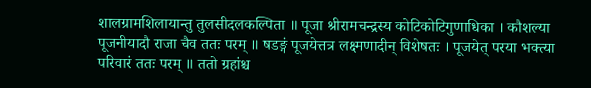शालग्रामशिलायान्तु तुलसीदलकल्पिता ॥ पूजा श्रीरामचन्द्रस्य कोटिकोटिगुणाधिका । कौशल्या पूजनीयादौ राजा चैव ततः परम् ॥ षडङ्गं पूजयेत्तत्र लक्ष्मणादीन् विशेषतः । पूजयेत् परया भक्त्या परिवारं ततः परम् ॥ ततो ग्रहांश्च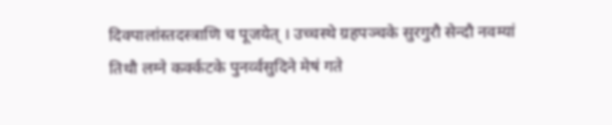दिक्पालांस्तदस्त्राणि च पूजयेत् । उच्चस्थे ग्रहपञ्चके सुरगुरौ सेन्दौ नवम्यां तिथौ लग्ने कर्क्कटके पुनर्व्वसुदिने मेषं गते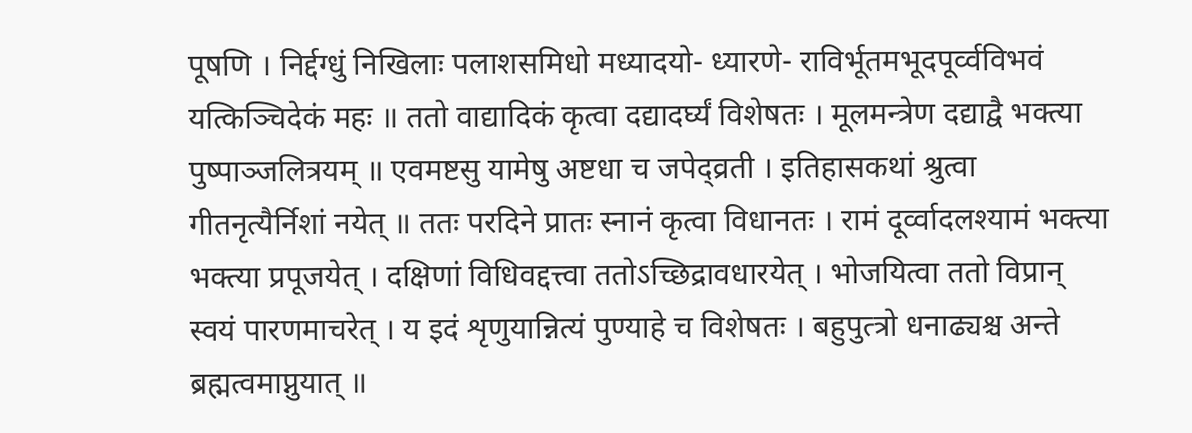पूषणि । निर्द्दग्धुं निखिलाः पलाशसमिधो मध्यादयो- ध्यारणे- राविर्भूतमभूदपूर्व्वविभवं यत्किञ्चिदेकं महः ॥ ततो वाद्यादिकं कृत्वा दद्यादर्घ्यं विशेषतः । मूलमन्त्रेण दद्याद्वै भक्त्या पुष्पाञ्जलित्रयम् ॥ एवमष्टसु यामेषु अष्टधा च जपेद्व्रती । इतिहासकथां श्रुत्वा गीतनृत्यैर्निशां नयेत् ॥ ततः परदिने प्रातः स्नानं कृत्वा विधानतः । रामं दूर्व्वादलश्यामं भक्त्या भक्त्या प्रपूजयेत् । दक्षिणां विधिवद्दत्त्वा ततोऽच्छिद्रावधारयेत् । भोजयित्वा ततो विप्रान् स्वयं पारणमाचरेत् । य इदं शृणुयान्नित्यं पुण्याहे च विशेषतः । बहुपुत्त्रो धनाढ्यश्च अन्ते ब्रह्मत्वमाप्नुयात् ॥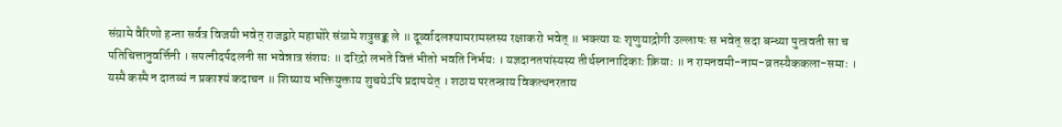संग्रामे वैरिणो हन्ता सर्वत्र विजयी भवेत् राजद्वारे महाघोरे संग्रामे शत्रुसङ्क ले ॥ दूर्व्वादलश्यामरामस्तस्य रक्षाकरो भवेत् ॥ भक्त्या यः शृणुयाद्रोगी उल्लाषः स भवेत् सदा बन्ध्या पुत्त्रवती सा च पतिचित्तानुवर्त्तिनी । सपत्नीदर्पदलनी सा भवेन्नात्र संशयः ॥ दरिद्रो लभते वित्तं भीतो भवति निर्भयः । यज्ञदानतपांस्यस्य तीर्थस्नानादिकाः क्रियाः ॥ न रामनवमी-नाम-व्रतस्यैककला-समाः । यस्मै कस्मै न दातव्यं न प्रकाश्यं कदाचन ॥ शिष्याय भक्तियुक्ताय शुचयेऽपि प्रदापयेत् । शठाय परतन्त्राय विकत्थनरताय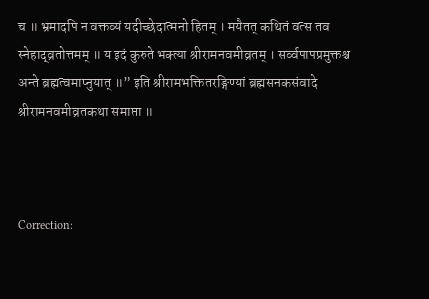च ॥ भ्रमादपि न वक्तव्यं यदीच्छेदात्मनो हितम् । मयैतत् कथितं वत्स तव स्नेहाद्व्रतोत्तमम् ॥ य इदं कुरुते भक्त्या श्रीरामनवमीव्रतम् । सर्व्वपापप्रमुक्तश्च अन्ते ब्रह्मत्वमाप्नुयात् ॥” इति श्रीरामभक्तितरङ्गिण्यां ब्रह्मसनकसंवादे श्रीरामनवमीव्रतकथा समाप्ता ॥



Correction: